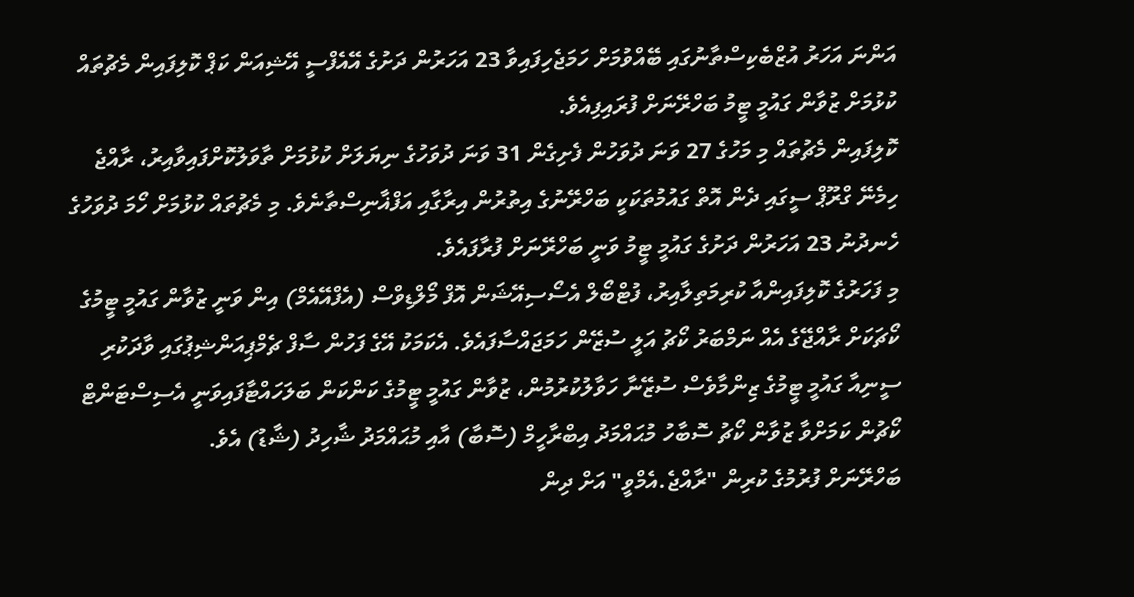އަންނަ އަހަރު އުޒްބެކިސްތާނުގައި ބޭއްވުމަށް ހަމަޖެހިފައިވާ 23 އަހަރުން ދަށުގެ އޭއެފްސީ އޭޝިއަން ކަޕް ކޮލިފައިން މެޗުތައް ކުޅުމަށް ޒުވާން ގައުމީ ޓީމު ބަހްރޭނަށް ފުރައިފިއެވެ.
ކޮލިފައިން މެޗުތައް މި މަހުގެ 27 ވަނަ ދުވަހުން ފެށިގެން 31 ވަނަ ދުވަހުގެ ނިޔަލަށް ކުޅުމަށް ތާވަލުކޮށްފައިވާއިރު، ރާއްޖެ ހިމެނޭ ގްރޫޕް ސީގައި ދެން އޮތް ގައުމުތަކަކީ ބަހްރޭނުގެ އިތުރުން އިރާގާއި އަފްޣާނިސްތާނެވެ. މި މެޗުތައް ކުޅުމަށް ހޯމަ ދުވަހުގެ ހެނދުނު 23 އަހަރުން ދަށުގެ ގައުމީ ޓީމު ވަނީ ބަހްރޭނަށް ފުރާފައެވެ.
މި ފަހަރުގެ ކޮލިފައިންއާ ކުރިމަތިލާއިރު، ފުޓްބޯލް އެސޯސިއޭޝަން އޮފް މޯލްޑިވްސް (އެފްއޭއެމް) އިން ވަނީ ޒުވާން ގައުމީ ޓީމުގެ ކޯޗަކަށް ރާއްޖޭގެ އެއް ނަމްބަރު ކޯޗު އަލީ ސުޒޭން ހަމަޖައްސާފައެވެ. އެކަމަކު އޭގެ ފަހުން ސާފް ޗެމްޕިއަންޝިޕުގައި ވާދަކުރި ސީނިއާ ގައުމީ ޓީމުގެ ޒިންމާވެސް ސުޒޭނާ ހަވާލުކުރުމުން، ޒުވާން ގައުމީ ޓީމުގެ ކަންކަން ބަލަހައްޓާފައިވަނީ އެސިސްޓަންޓް ކޯޗުން ކަމަށްވާ ޒުވާން ކޯޗު ސޮބާހު މުޙައްމަދު އިބްރާހީމް (ސޮބާ) އާއި މުޙައްމަދު ޝާހިދު (ޝާޑު) އެވެ.
ބަހްރޭނަށް ފުރުމުގެ ކުރިން "ރާއްޖެ.އެމްވީ" އަށް ދިން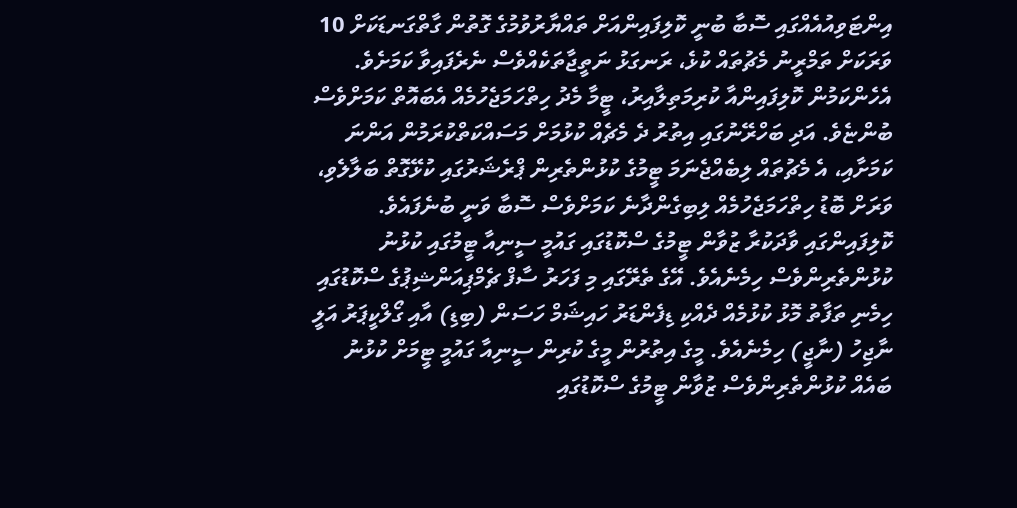އިންޓަވިއުއެއްގައި ސޮބާ ބުނީ ކޮލިފައިންއަށް ތައްޔާރުވުމުގެ ގޮތުން ގާތްގަނޑަކަށް 10 ވަރަކަށް ތަމްރީނު މެޗުތައް ކުޅެ، ރަނގަޅު ނަތީޖާތަކެއްވެސް ނެރެފައިވާ ކަމަށެވެ. އެހެންކަމުން ކޮލިފައިންއާ ކުރިމަތިލާއިރު، ޓީމާ މެދު ހިތްހަމަޖެހުމެއް އެބައޮތް ކަމަށްވެސް ބުންޏެވެ. އަދި ބަހްރޭނުގައި އިތުރު ދެ މެޗެއް ކުޅުމަށް މަސައްކަތްކުރަމުން އަންނަ ކަމަށާއި، އެ މެޗުތައް ލިބެއްޖެނަމަ ޓީމުގެ ކުޅުންތެރިން ޕްރެޝަރުގައި ކުޅޭގޮތް ބަލާލެވި، ވަރަށް ބޮޑު ހިތްހަމަޖެހުމެއް ލިބިގެންދާނެ ކަމަށްވެސް ސޮބާ ވަނީ ބުނެފައެވެ.
ކޮލިފައިންގައި ވާދަކުރާ ޒުވާން ޓީމުގެ ސްކޮޑުގައި ގައުމީ ސީނިއާ ޓީމުގައި ކުޅުނު ކުޅުންތެރިންވެސް ހިމެނެއެވެ. އޭގެ ތެރޭގައި މި ފަހަރު ސާފް ޗެމްޕިއަންޝިޕުގެ ސްކޮޑުގައި ހިމެނި ތަފާތު މޮޅު ކުޅުމެއް ދެއްކި ޑިފެންޑަރު ހައިޝަމް ހަސަން (ބިޑި) އާއި ގޯލްކީޕަރު އަލީ ނާޖިހު (ނާޖީ) ހިމެނެއެވެ. މީގެ އިތުރުން މީގެ ކުރިން ސީނިއާ ގައުމީ ޓީމަށް ކުޅުނު ބައެއް ކުޅުންތެރިންވެސް ޒުވާން ޓީމުގެ ސްކޮޑުގައި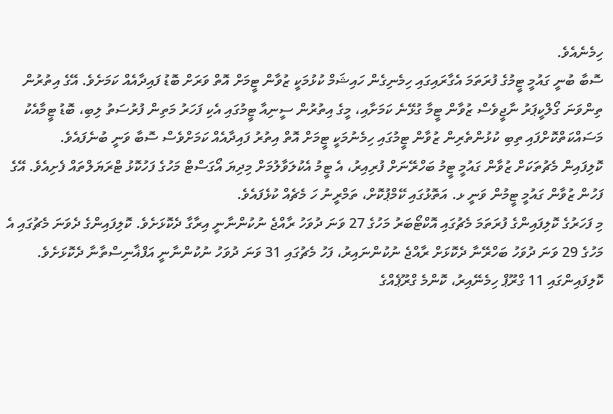ހިމެނެއެވެ.
ސޮބާ ބުނީ ގައުމީ ޓީމުގެ ފުރަތަމަ އެގާރައިގައި ހިމެނިގެން ހައިޝަމް ކުޅުމަކީ ޒުވާން ޓީމަށް އޮތް ވަރަށް ބޮޑު ފައިދާއެއް ކަމަށެވެ. އޭގެ އިތުރުން ތިންވަނަ ގޯލްކީޕަރު ނާޖީވެސް ޒުވާން ޓީމާ ގުޅޭނެ ކަމަށާއި، މީގެ އިތުރުން ސީނިއާ ޓީމުގައި އެކި ފަހަރު މަތިން ފުރުސަތު ލިބި، ބޮޑު ޓީމާއެކު މަސައްކަތްކޮށްފައި ތިބި ކުޅުންތެރިން ޒުވާން ޓީމުގައި ހިމެނުމަކީ ޓީމަށް އޮތް އިތުރު ފައިދާއެއް ކަމަށްވެސް ސޮބާ ވަނީ ބުނެފައެވެ.
ކޮލިފައިން މެޗުތަކަށް ޒުވާން ގައުމީ ޓީމު ބަހްރޭނަށް ފުރިއިރު، އެ ޓީމު އެކުލަވާލުމަށް މިދިޔަ އޯގަސްޓް މަހުގެ ފަހުކޮޅު ޓްރަޔަލްތައް ފެށިއެވެ. އޭގެ ފަހުން ޒުވާން ގައުމީ ޓީމުން ވަނީ ޅ. އަތޮޅުގައި ކޭމްޕުކޮށް، ތަމްރީނު ހަ މެޗެއް ކުޅެފައެވެ.
މި ފަހަރުގެ ކޮލިފައިންގެ ފުރަތަމަ މެޗުގައި އޮކްޓޯބަރު މަހުގެ 27 ވަނަ ދުވަހު ރާއްޖެ ނުކުންނާނީ އިރާގާ ދެކޮޅަށެވެ. ކޮލިފައިންގެ ދެވަނަ މެޗުގައި އެ މަހުގެ 29 ވަނަ ދުވަހު ބަހްރޭނާ ދެކޮޅަށް ރާއްޖެ ނުކުންނައިރު، ފަހު މެޗުގައި 31 ވަނަ ދުވަހު ނުކުންނާނީ އަފްޣާނިސްތާނާ ދެކޮޅަށެވެ.
ކޮލިފައިންގައި 11 ގްރޫޕް ހިމެނޭއިރު، ކޮންމެ ގްރޫޕެއްގެ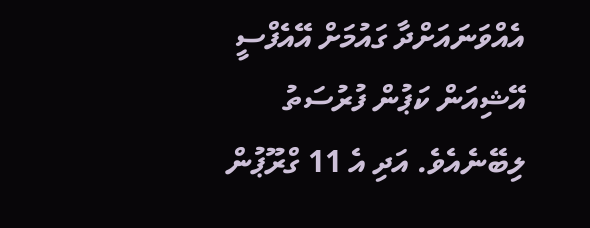އެއްވަނައަށްދާ ގައުމަށް އޭއެފްސީ އޭޝިއަން ކަޕުން ފުރުސަތު ލިބޭނެއެވެ. އަދި އެ 11 ގްރޫޕުން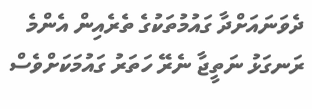ދެވަނައަށްދާ ގައުމުތަކުގެ ތެރެއިން އެންމެ ރަނގަޅު ނަތީޖާ ނެރޭ ހަތަރު ގައުމަކަށްވެސް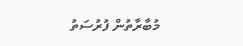މުބާރާތުން ފުރުސަތު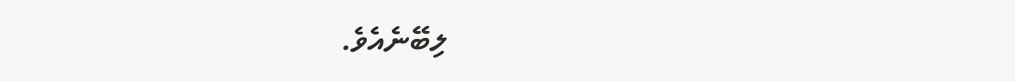ލިބޭނެއެވެ.